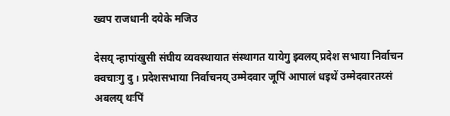ख्वप राजधानी दयेके मजिउ

देसय् न्हापांखुसी संघीय व्यवस्थायात संस्थागत यायेगु झ्वलय् प्रदेश सभाया निर्वाचन क्वचाःगु दु । प्रदेशसभाया निर्वाचनय् उम्मेदवार जूपिं आपालं धइथें उम्मेदवारतय्सं अबलय् थःपिं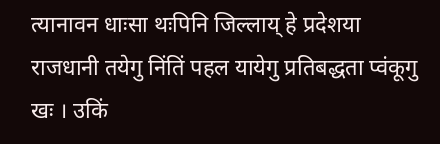त्यानावन धाःसा थःपिनि जिल्लाय् हे प्रदेशया राजधानी तयेगु निंतिं पहल यायेगु प्रतिबद्धता प्वंकूगु खः । उकिं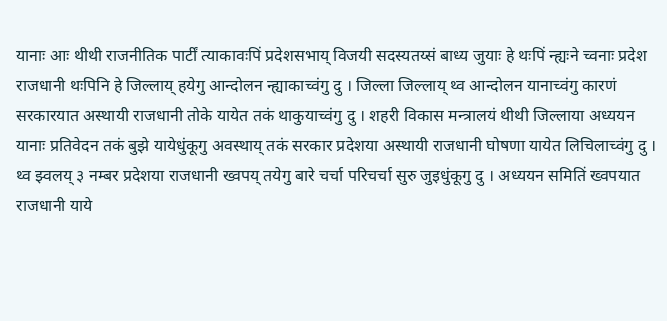यानाः आः थीथी राजनीतिक पार्टीं त्याकावःपिं प्रदेशसभाय् विजयी सदस्यतय्सं बाध्य जुयाः हे थःपिं न्ह्यःने च्वनाः प्रदेश राजधानी थःपिनि हे जिल्लाय् हयेगु आन्दोलन न्ह्याकाच्वंगु दु । जिल्ला जिल्लाय् थ्व आन्दोलन यानाच्वंगु कारणं सरकारयात अस्थायी राजधानी तोके यायेत तकं थाकुयाच्वंगु दु । शहरी विकास मन्त्रालयं थीथी जिल्लाया अध्ययन यानाः प्रतिवेदन तकं बुझे यायेधुंकूगु अवस्थाय् तकं सरकार प्रदेशया अस्थायी राजधानी घोषणा यायेत लिचिलाच्वंगु दु ।
थ्व झ्वलय् ३ नम्बर प्रदेशया राजधानी ख्वपय् तयेगु बारे चर्चा परिचर्चा सुरु जुइधुंकूगु दु । अध्ययन समितिं ख्वपयात राजधानी याये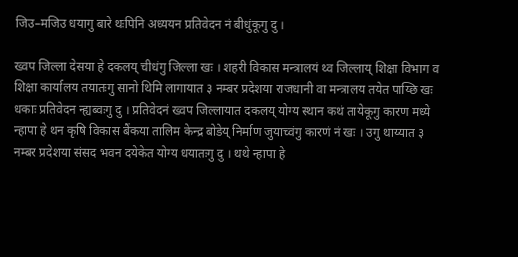जिउ–मजिउ धयागु बारे थःपिनि अध्ययन प्रतिवेदन नं बीधुंकूगु दु ।

ख्वप जिल्ला देसया हे दकलय् चीधंगु जिल्ला खः । शहरी विकास मन्त्रालयं थ्व जिल्लाय् शिक्षा विभाग व शिक्षा कार्यालय तयातःगु सानो थिमि लागायात ३ नम्बर प्रदेशया राजधानी वा मन्त्रालय तयेत पाय्छि खः धकाः प्रतिवेदन न्ह्यब्वःगु दु । प्रतिवेदनं ख्वप जिल्लायात दकलय् योग्य स्थान कथं तायेकूगु कारण मध्ये न्हापा हे थन कृषि विकास बैंकया तालिम केन्द्र बोडेय् निर्माण जुयाच्वंगु कारणं नं खः । उगु थाय्यात ३ नम्बर प्रदेशया संसद भवन दयेकेत योग्य धयातःगु दु । थथे न्हापा हे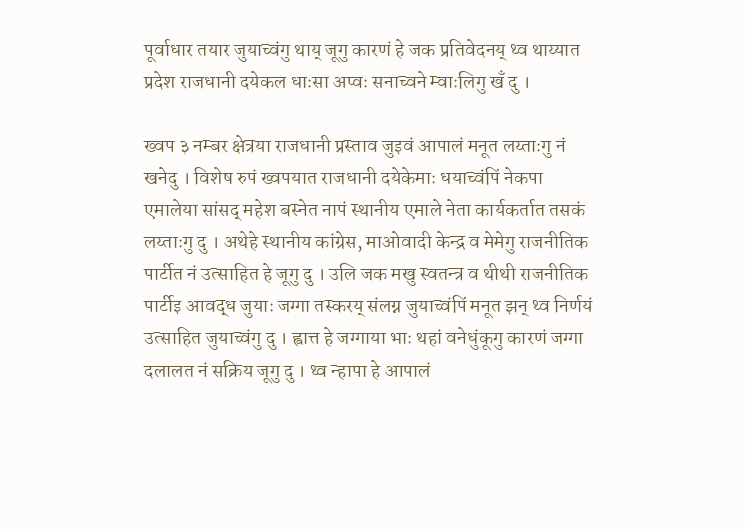पूर्वाधार तयार जुयाच्वंगु थाय् जूगु कारणं हे जक प्रतिवेदनय् थ्व थाय्यात प्रदेश राजधानी दयेकल धाःसा अप्वः सनाच्वने म्वाःलिगु खँ दु ।

ख्वप ३ नम्बर क्षेत्रया राजधानी प्रस्ताव जुइवं आपालं मनूत लय्ताःगु नं खनेदु । विशेष रुपं ख्वपयात राजधानी दयेकेमाः धयाच्वंपिं नेकपा एमालेया सांसद् महेश बस्नेत नापं स्थानीय एमाले नेता कार्यकर्तात तसकं लय्ताःगु दु । अथेहे स्थानीय कांग्रेस, माओवादी केन्द्र व मेमेगु राजनीतिक पार्टीत नं उत्साहित हे जूगु दु । उलि जक मखु स्वतन्त्र व थीथी राजनीतिक पार्टीइ आवद्ध जुयाः जग्गा तस्करय् संलग्न जुयाच्वंपिं मनूत झन् थ्व निर्णयं उत्साहित जुयाच्वंगु दु । ह्वात्त हे जग्गाया भाः थहां वनेधुंकूगु कारणं जग्गा दलालत नं सक्रिय जूगु दु । थ्व न्हापा हे आपालं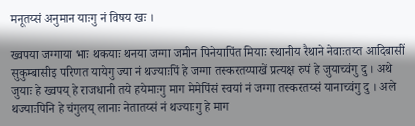मनूतय्सं अनुमान याःगु नं विषय खः ।

ख्वपया जग्गाया भाः थकयाः थनया जग्गा जमीन पिनेयापिंत मियाः स्थानीय रैथाने नेवाःतय्त आदिबासीं सुकुम्बासीइ परिणत यायेगु ज्या नं थज्याःपिं हे जग्गा तस्करतय्पाखें प्रत्यक्ष रुपं हे जुयाच्वंगु दु । अथे जुयाः हे ख्वपय् हे राजधानी तये हयेमाःगु माग मेमेपिंसं स्वयां नं जग्गा तस्करतय्सं यानाच्वंगु दु । अले थज्याःपिनि हे चंगुलय् लानाः नेतातय्सं नं थज्याःगु हे माग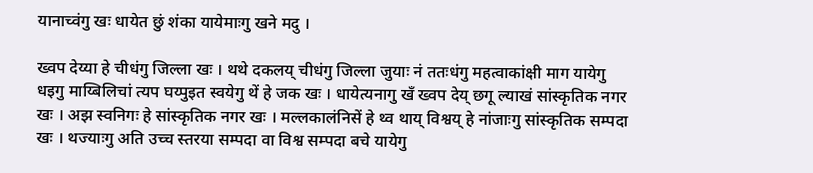यानाच्वंगु खः धायेत छुं शंका यायेमाःगु खने मदु ।

ख्वप देय्या हे चीधंगु जिल्ला खः । थथे दकलय् चीधंगु जिल्ला जुयाः नं ततःधंगु महत्वाकांक्षी माग यायेगु धइगु माय्बिलिचां त्यप घय्पुइत स्वयेगु थें हे जक खः । धायेत्यनागु खँ ख्वप देय् छगू ल्याखं सांस्कृतिक नगर खः । अझ स्वनिगः हे सांस्कृतिक नगर खः । मल्लकालंनिसें हे थ्व थाय् विश्वय् हे नांजाःगु सांस्कृतिक सम्पदा खः । थज्याःगु अति उच्च स्तरया सम्पदा वा विश्व सम्पदा बचे यायेगु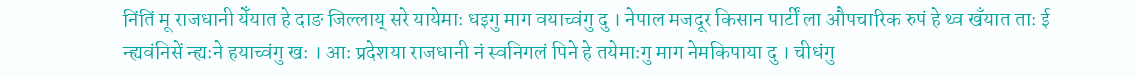निंतिं मू राजधानी येँयात हे दाङ जिल्लाय् सरे यायेमाः धइगु माग वयाच्वंगु दु । नेपाल मजदूर किसान पार्टीं ला औपचारिक रुपं हे थ्व खँयात ताः ई न्ह्यवंनिसें न्ह्यःने हयाच्वंगु खः । आः प्रदेशया राजधानी नं स्वनिगलं पिने हे तयेमाःगु माग नेमकिपाया दु । चीधंगु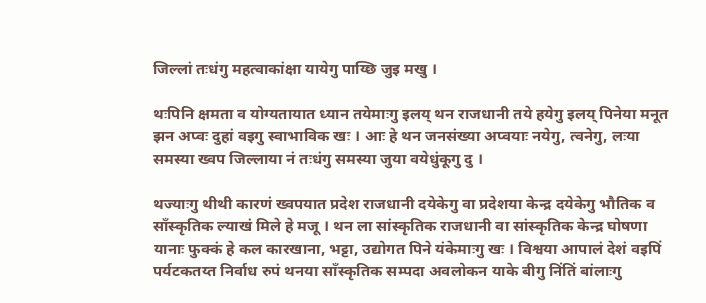जिल्लां तःधंगु महत्वाकांक्षा यायेगु पाय्छि जुइ मखु ।

थःपिनि क्षमता व योग्यतायात ध्यान तयेमाःगु इलय् थन राजधानी तये हयेगु इलय् पिनेया मनूत झन अप्वः दुहां वइगु स्वाभाविक खः । आः हे थन जनसंख्या अप्वयाः नयेगु, त्वनेगु, लःया समस्या ख्वप जिल्लाया नं तःधंगु समस्या जुया वयेधुंकूगु दु ।

थज्याःगु थीथी कारणं ख्वपयात प्रदेश राजधानी दयेकेगु वा प्रदेशया केन्द्र दयेकेगु भौतिक व साँस्कृतिक ल्याखं मिले हे मजू । थन ला सांस्कृतिक राजधानी वा सांस्कृतिक केन्द्र घोषणा यानाः फुक्कं हे कल कारखाना, भट्टा, उद्योगत पिने यंकेमाःगु खः । विश्वया आपालं देशं वइपिं पर्यटकतय्त निर्वाध रुपं थनया साँस्कृतिक सम्पदा अवलोकन याके बीगु निंतिं बांलाःगु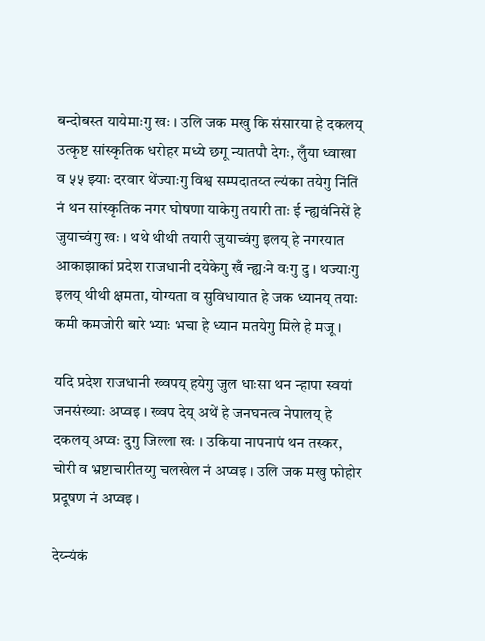बन्दोबस्त यायेमाःगु खः । उलि जक मखु कि संसारया हे दकलय् उत्कृष्ट सांस्कृतिक धरोहर मध्ये छगू न्यातपौ देगः, लुँया ध्वाखा व ५५ झ्याः दरवार थेंज्याःगु विश्व सम्पदातय्त ल्यंका तयेगु निंतिं नं थन सांस्कृतिक नगर घोषणा याकेगु तयारी ताः ई न्ह्यवंनिसें हे जुयाच्वंगु खः । थथे थीथी तयारी जुयाच्वंगु इलय् हे नगरयात आकाझाकां प्रदेश राजधानी दयेकेगु खँ न्ह्यःने वःगु दु । थज्याःगु इलय् थीथी क्षमता, योग्यता व सुविधायात हे जक ध्यानय् तयाः कमी कमजोरी बारे भ्याः भचा हे ध्यान मतयेगु मिले हे मजू ।

यदि प्रदेश राजधानी ख्वपय् हयेगु जुल धाःसा थन न्हापा स्वयां जनसंख्याः अप्वइ । ख्वप देय् अथें हे जनघनत्व नेपालय् हे दकलय् अप्वः दुगु जिल्ला खः । उकिया नापनापं थन तस्कर, चोरी व भ्रष्टाचारीतय्गु चलखेल नं अप्वइ । उलि जक मखु फोहोर प्रदूषण नं अप्वइ ।

देय्न्यंकं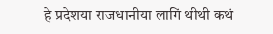हे प्रदेशया राजधानीया लागिं थीथी कथं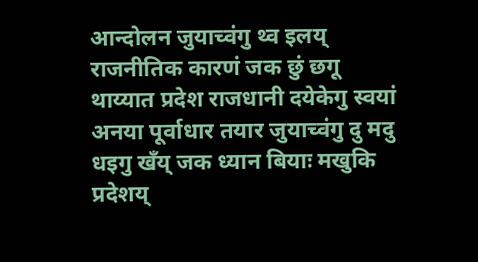आन्दोलन जुयाच्वंगु थ्व इलय् राजनीतिक कारणं जक छुं छगू थाय्यात प्रदेश राजधानी दयेकेगु स्वयां अनया पूर्वाधार तयार जुयाच्वंगु दु मदु धइगु खँय् जक ध्यान बियाः मखुकि प्रदेशय्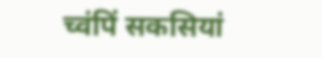च्वंपिं सकसियां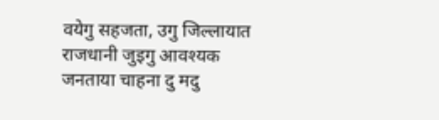वयेगु सहजता, उगु जिल्लायात राजधानी जुइगु आवश्यक जनताया चाहना दु मदु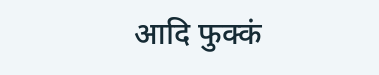आदि फुक्कं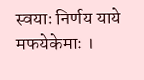स्वयाः निर्णय याये मफयेकेमाः ।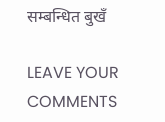सम्बन्धित बुखँ

LEAVE YOUR COMMENTS